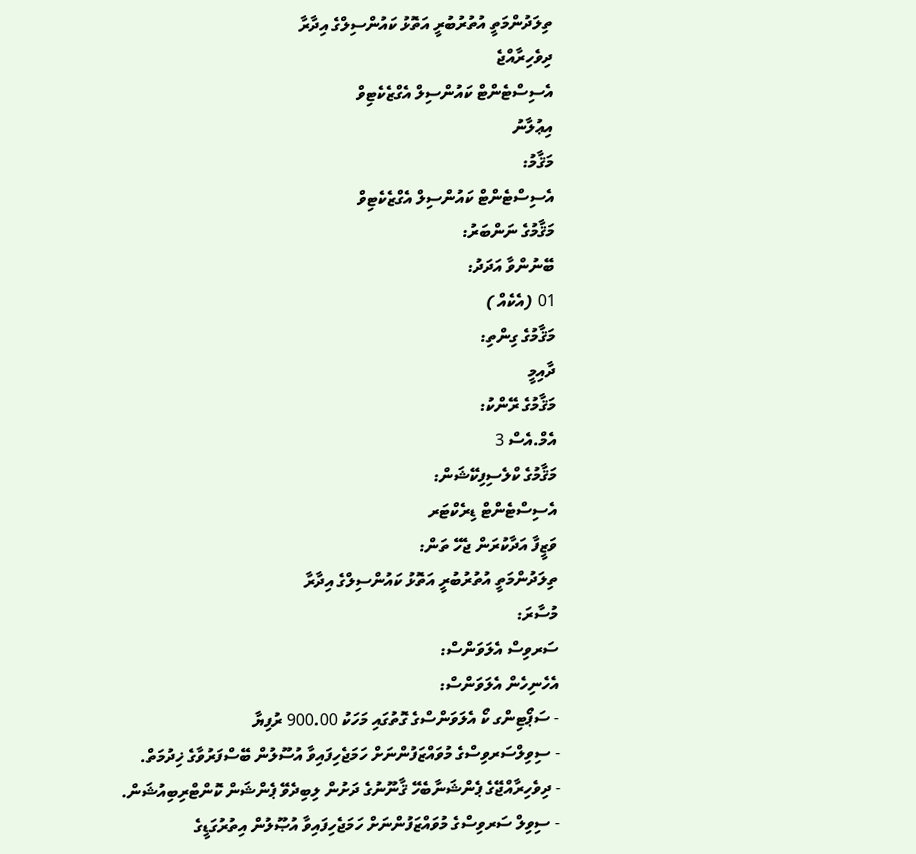ތިލަދުންމަތީ އުތުރުބުރީ އަތޮޅު ކައުންސިލްގެ އިދާރާ
ދިވެހިރާއްޖެ
އެސިސްޓެންޓް ކައުންސިލް އެގްޒެކެޓިވް
އިޢުލާނު
މަޤާމު:
އެސިސްޓެންޓް ކައުންސިލް އެގްޒެކެޓިވް
މަޤާމުގެ ނަންބަރު:
ބޭނުންވާ އަދަދު:
01 (އެކެއް )
މަޤާމުގެ ގިންތި:
ދާއިމީ
މަޤާމުގެ ރޭންކު:
އެމް.އެސް 3
މަޤާމުގެ ކްލެސިފިކޭޝަން:
އެސިސްޓެންޓް ޑިރެކްޓަރ
ވަޒީފާ އަދާކުރަން ޖެހޭ ތަން:
ތިލަދުންމަތީ އުތުރުބުރީ އަތޮޅު ކައުންސިލްގެ އިދާރާ
މުސާރަ:
ސަރވިސް އެލަވަންސް:
އެހެނިހެން އެލަވަންސް:
- ސަޕޯޓިންގ ކޯ އެލަވަންސްގެ ގޮތުގައި މަހަކު 900.00 ރުފިޔާ
- ސިވިލްސަރވިސްގެ މުވައްޒަފުންނަށް ހަމަޖެހިފައިވާ އުސޫލުން ބޭސްފަރުވާގެ ޚިދުމަތް.
- ދިވެހިރާއްޖޭގެ ޕެންޝަނާބެހޭ ޤާނޫނުގެ ދަށުން ލިބިދެވޭ ޕެންޝަން ކޮންޓްރިބިއުޝަން.
- ސިވިލް ސަރވިސްގެ މުވައްޒަފުންނަށް ހަމަޖެހިފައިވާ އުޞޫލުން އިތުރުގަޑީގެ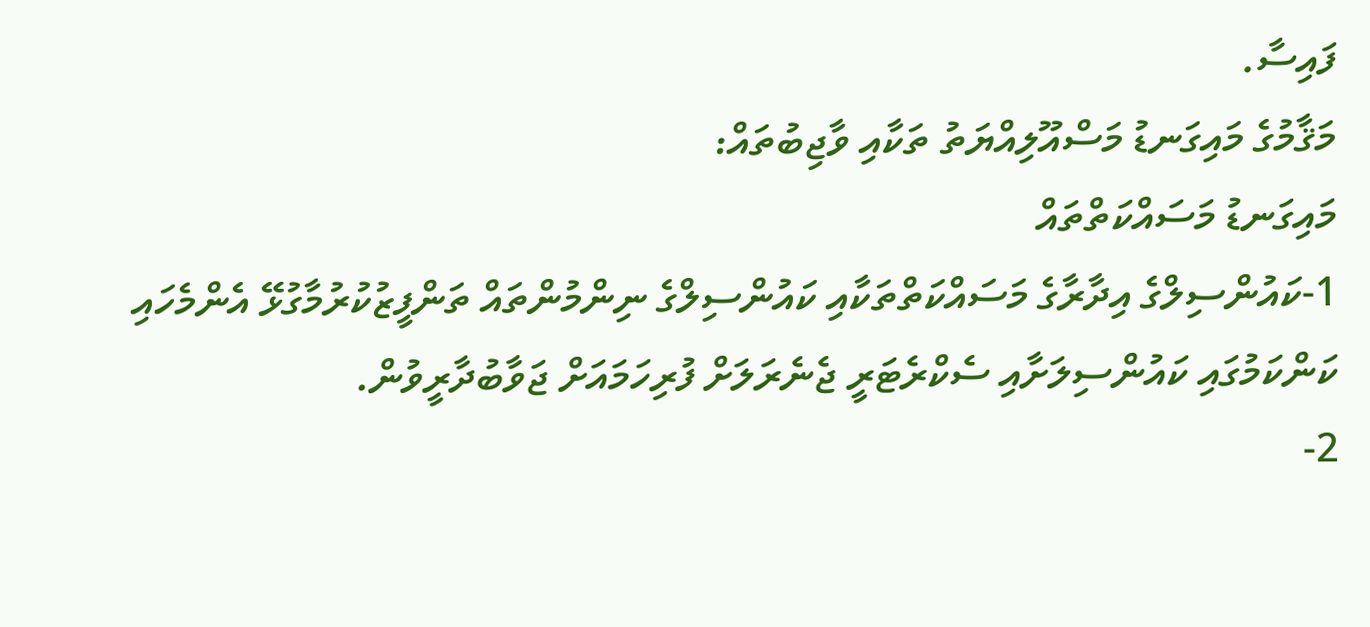ފައިސާ.
މަޤާމުގެ މައިގަނޑު މަސްއޫލިއްޔަތު ތަކާއި ވާޖިބުތައް:
މައިގަނޑު މަސައްކަތްތައް
1-ކައުންސިލްގެ އިދާރާގެ މަސައްކަތްތަކާއި ކައުންސިލްގެ ނިންމުންތައް ތަންފީޒުކުރުމާގުޅޭ އެންމެހައި ކަންކަމުގައި ކައުންސިލަށާއި ސެކްރެޓަރީ ޖެނެރަލަށް ފުރިހަމައަށް ޖަވާބުދާރީވުން.
2-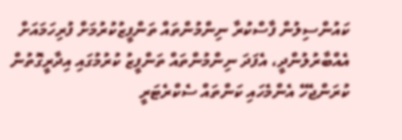ކައުންސިލުން ފާސްކުރާ ނިންމުންތައް ތަންފީޒުކުރުމަށް ފުރިހަމައަށް އެއްބާރުލުންދީ، އެފަދަ ނިންމުންތައް ތަންފީޒު ކުރުމުގައި އިދާރީގޮތުން ކުރަންޖެހޭ އެންމެހައި ކަންތައް ސެކްރެޓަރީ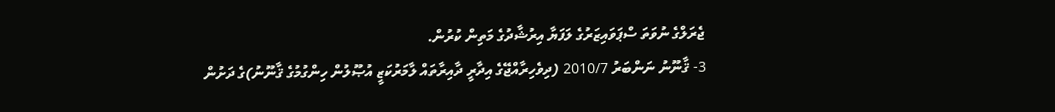ޖެރަލްގެ ނުވަތަ ސްޕަވައިޒަރުގެ ލަފަޔާ އިރުޝާދުގެ މަތިން ކުރުން.
3- ޤާނޫނު ނަންބަރު 2010/7 (ދިވެހިރާއްޖޭގެ އިދާރީ ދާއިރާތައް ލާމަރުކަޒީ އުޞޫލުން ހިންގުމުގެ ޤާނޫނު)ގެ ދަށުން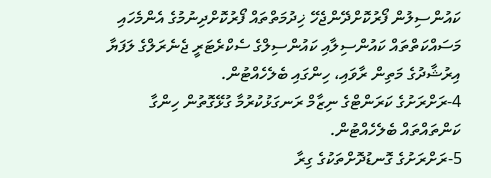ކައުންސިލުން ފޯރުކޮށްދޭންޖެހޭ ޚިދުމަތްތައް ފޯރުކޮށްދިނުމުގެ އެންމެހައި މަސައްކަތްތައް ކައުންސިލާއި ކައުންސިލްގެ ސެކްރެޓަރީ ޖެނެރަލްގެ ލަފަޔާ އިރުޝާދުގެ މަތިން ރާވައި، ހިންގައި ބެލެހެއްޓުން.
4-ރަށްރަށުގެ ކަރަންޓްގެ ނިޒާމް ރަނގަޅުކުރުމާ ގުޅޭގޮތުން ހިންގާ ކަންތައްތައް ބެލެހެއްޓުން.
5-ރަށްރަށުގެ ގޮނޑުދޮށްތަކުގެ ގިރާ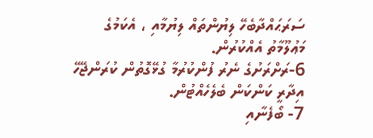ސަރަޙައްދާބެހޭ ލިޔުންތައް ލިޔުމާއި ، އެކަމުގެ މަޢުލޫމާތު އެއްކުރުން.
6-ރަށްރަށުގެ ނެރު ފުންކުރުމާ ގުޅޭގޮތުން ކުރަންޖޭހޭ އިދާރީ ކަންކަން ބެލެހެއްޓުން.
7- ބޯފެނާއި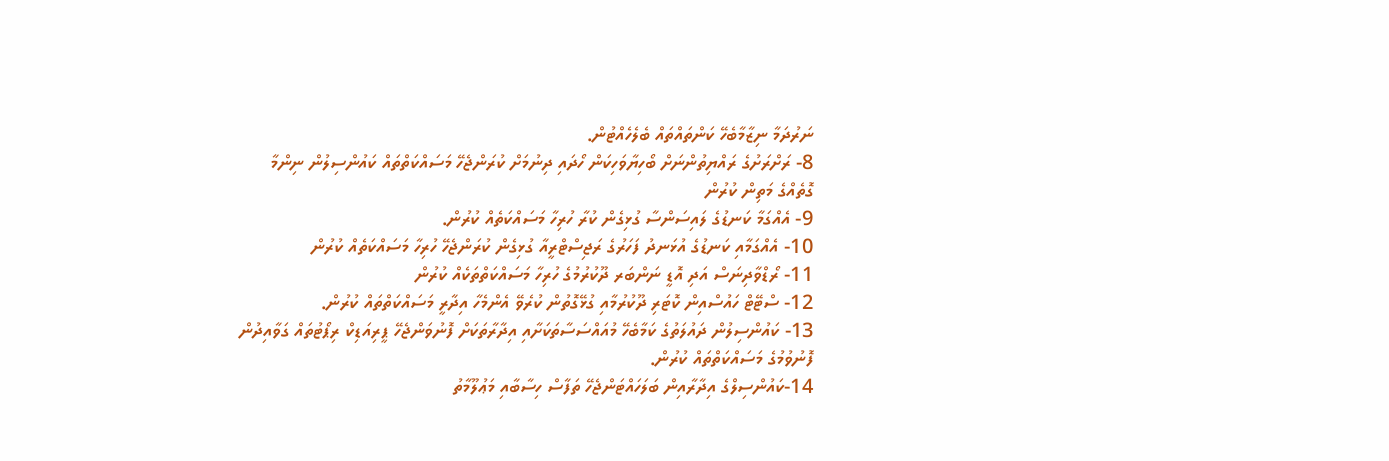ނަރުދަމާ ނިޒާމާބެހޭ ކަންތައްތައް ބެލެހެއްޓުން.
8- ރަށްރަށުގެ ރައްޔިތުންނަށް ބޯހިޔާވަހިކަން ހޯދައި ދިނުމަށް ކުރަންޖެހޭ މަސައްކަތްތައް ކައުންސިލުން ނިންމާ  ގޮތެއްގެ މަތިން ކުރުން
9- އެއްގަމާ ކަނޑުގެ ލައިސަންސާ ގުޅިގެން ކުރާ ހުރިހާ މަސައްކަތެއް ކުރުން.
10- އެއްގަމާއި ކަނޑުގެ އުޅަނދު ފަހަރުގެ ރަޖިސްޓްރީއާ ގުޅިގެން ކުރަންޖެހޭ ހުރިހާ މަސައްކަތެއް ކުރުން
11- ރޯޑްވާދިނަސް އަދި އޮޑީ ނަންބަރ ދޫކުރުމުގެ ހުރިހާ މަސައްކަތްތަކެއް ކުރުން
12- ސްޓޭޓް ހައުސްއިން ކޮޓަރި ދޫކުރުމާއި ގުޅޭގޮތުން ކުރެވޭ އެންމެހާ އިދާރީ މަސައްކަތްތައް ކުރުން.
13- ކައުންސިލުން ދައުލަތުގެ ކަމާބެހޭ މުއައްސަސާތަކަށާއި އިދާރާތަކަށް ފޮނުވަންޖެހޭ ޕީރިއަޑިކް ރިޕޯޓުތައް ގަވާއިދުން ފޮނުވުމުގެ މަސައްކަތްތައް ކުރުން.
14-ކައުންސިލްގެ އިދާރާއިން ބަލަހައްޓަންޖެހޭ ތަފާސް ހިސާބާއި މަޢުލޫމާތު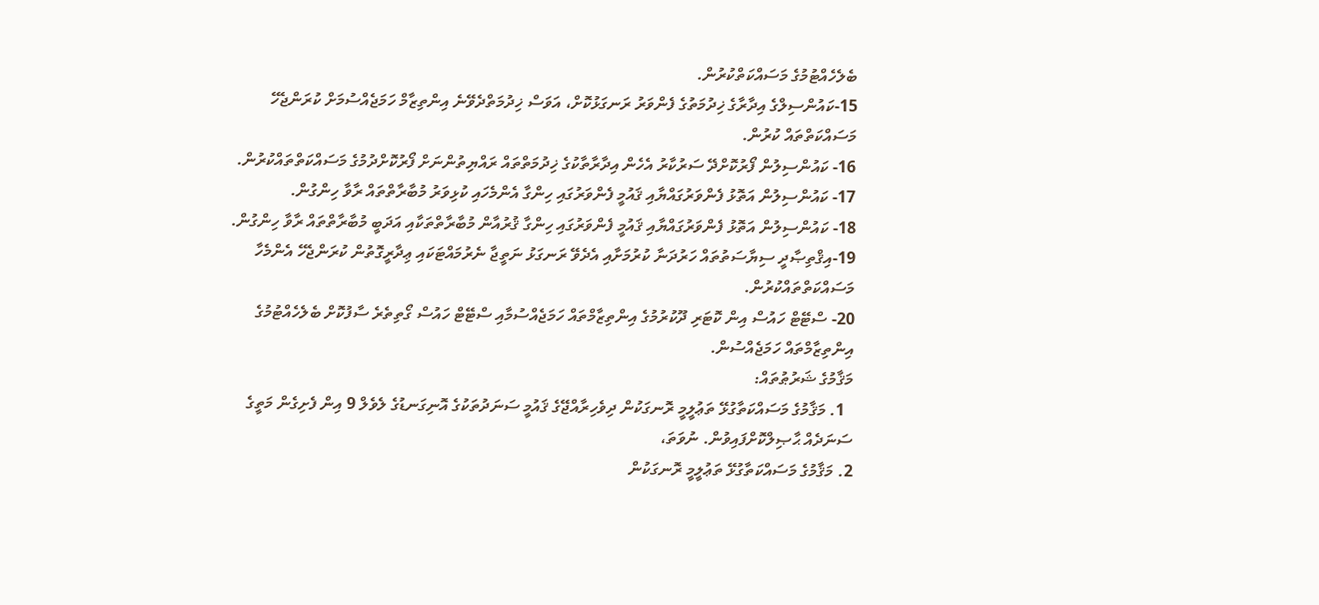ބެލެހެއްޓުމުގެ މަސައްކަތްކުރުން.
15-ކައުންސިލްގެ އިދާރާގެ ޚިދުމަތުގެ ފެންވަރު ރަނގަޅުކޮށް، އަވަސް ޚިދުމަތްދެވޭނެ އިންތިޒާމް ހަމަޖެއްސުމަށް ކުރަންޖެހޭ މަސައްކަތްތައް ކުރުން.
16- ކައުންސިލުން ފޯރުކޮށްދޭ ސަރުކާރު އެހެން އިދާރާތާކުގެ ޚިދުމަތްތައް ރައްޔިތުންނަށް ފޯރުކޮށްދުމުގެ މަސައްކަތްތައްކުރުން.
17- ކައުންސިލުން އަތޮޅު ފެންވަރުގައްޔާއި ޤައުމީ ފެންވަރުގައި ހިންގާ އެންމެހައި ކުޅިވަރު މުބާރާތްތައް ރާވާ ހިންގުން.
18- ކައުންސިލުން އަތޮޅު ފެންވަރުގައްޔާއި ޤައުމީ ފެންވަރުގައި ހިންގާ ޤުރުއާން މުބާރާތްތަކާއި އަދަބީ މުބާރާތްތައް ރާވާ ހިންގުން.
19-އިޤްތިޞާދީ ސިޔާސަތުތައް ހަރުދަނާ ކުރުމަށާއި އެދެވޭ ރަނގަޅު ނަތީޖާ ނެރުމައްޓަކައި ޢިދާރީގޮތުން ކުރަންޖެހޭ އެންމެހާ މަސައްކަތްތައްކުރުން.
20- ސްޓޭޓް ހައުސް އިން ކޮޓަރި ދޫކުރުމުގެ އިންތިޒާމްތައް ހަމަޖެއްސުމާއި ސްޓޭޓް ހައުސް ގޯތިތެރެ ސާފުކޮށް ބެލެހެއްޓުމުގެ އިންތިޒާމްތައް ހަމަޖެއްސުން.
މަޤާމުގެ ޝަރުޠުތައް:
  1. މަޤާމުގެ މަސައްކަތާގުޅޭ ތަޢުލީމީ ރޮނގަކުން ދިވެހިރާއްޖޭގެ ޤައުމީ ސަނަދުތަކުގެ އޮނިގަނޑުގެ ލެވެލް 9 އިން ފެށިގެން މަތީގެ ސަނަދެއް ޙާޞިލްކޮށްފައިވުން. ނުވަތަ،
2. މަޤާމުގެ މަސައްކަތާގުޅޭ ތަޢުލީމީ ރޮނގަކުން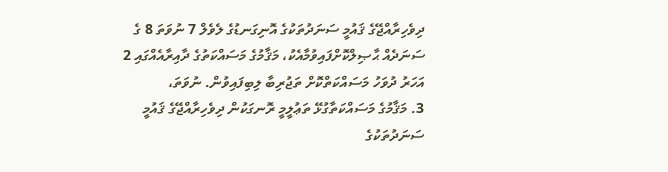ދިވެހިރާއްޖޭގެ ޤައުމީ ސަނަދުތަކުގެ އޮނިގަނޑުގެ ލެވެލް 7 ނުވަތަ 8 ގެ ސަނަދެއް ޙާޞިލްކޮށްފައިވުމާއެކު، މަޤާމުގެ މަސައްކަތުގެ ދާއިރާއެއްގައި 2 އަހަރު ދުވަހު މަސައްކަތްކޮށް ތަޖުރިބާ ލިބިފައިވުން. ނުވަތަ،
3. މަޤާމުގެ މަސައްކަތާގުޅޭ ތަޢުލީމީ ރޮނގަކުން ދިވެހިރާއްޖޭގެ ޤައުމީ ސަނަދުތަކުގެ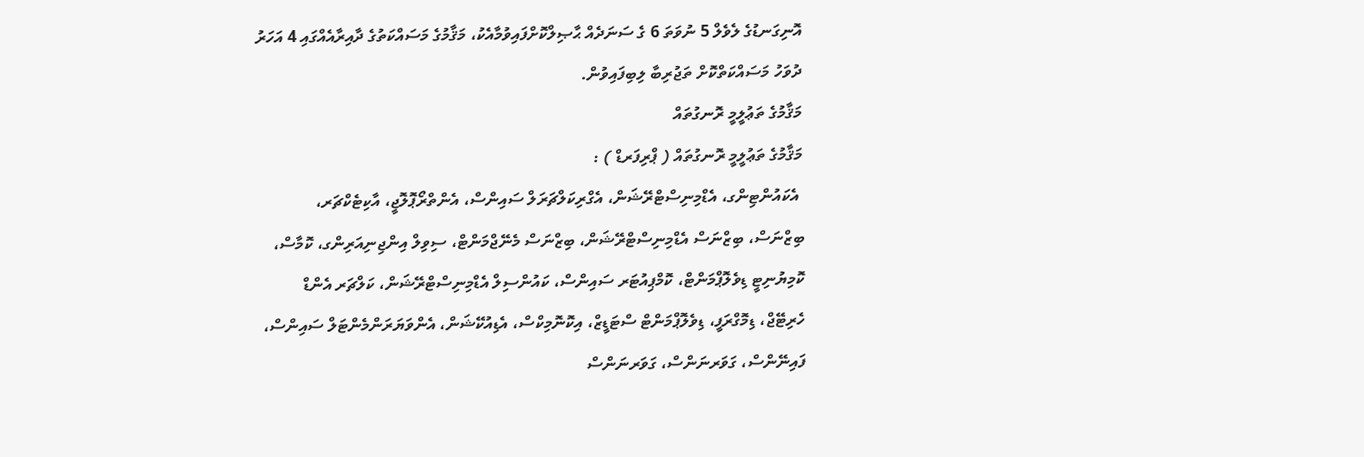އޮނިގަނޑުގެ ލެވެލް 5 ނުވަތަ 6 ގެ ސަނަދެއް ޙާޞިލްކޮށްފައިވުމާއެކު، މަޤާމުގެ މަސައްކަތުގެ ދާއިރާއެއްގައި 4 އަހަރު ދުވަހު މަސައްކަތްކޮށް ތަޖުރިބާ ލިބިފައިވުން.
މަޤާމުގެ ތަޢުލީމީ ރޮނގުތައް
މަޤާމުގެ ތަޢުލީމީ ރޮނގުތައް ( ޕްރިފަރޑް ) :
 އެކައުންޓިންގ، އެޑްމިނިސްޓްރޭޝަން، އެގްރިކަލްޗަރަލް ސައިންސް، އެންތްރޯޕޮލޮޖީ، އާކިޓެކްޗަރ، ބިޒްނަސް، ބިޒްނަސް އެޑްމިނިސްޓްރޭޝަން، ބިޒްނަސް މެނޭޖްމަންޓް، ސިވިލް އިންޖިނިއަރިންގ، ކޮމާސް، ކޮމިޔުނިޓީ ޑިވެލޮޕްމަންޓް، ކޮމްޕިއުޓަރ ސައިންސް، ކައުންސިލް އެޑްމިނިސްޓްރޭޝަން، ކަލްޗަރ އެންޑް ހެރިޓޭޖް، ޑިމޮގްރަފީ، ޑިވެލޮޕްމަންޓް ސްޓަޑީޒް، އިކޮނޮމިކްސް، އެޑިއުކޭޝަން، އެންވަޔަރަންމެންޓަލް ސައިންސް، ފައިނޭންސް، ގަވަރނަންސް، ގަވަރނަންސް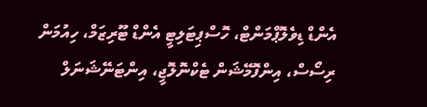އެންޑް ޑިވެލޮޕްމަންޓް، ހޮސްޕިޓަލިޓީ އެންޑް ޓޫރިޒަމް، ހިއުމަން ރިސޯސް، އިންފޮމޭޝަން ޓެކްނޮލޮޖީ، އިންޓަނޭޝަނަލް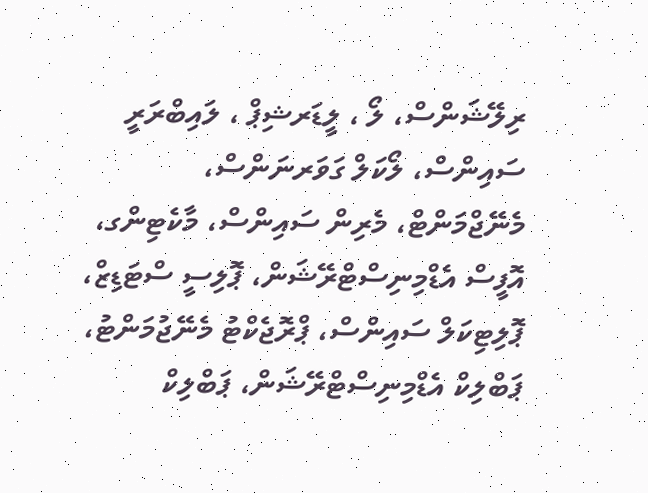ރިލޭޝަންސް، ލޯ ، ލީޑަރޝިޕް ، ލައިބްރަރީ ސައިންސް، ލޯކަލް ގަވަރނަންސް، މެނޭޖްމަންޓް، މެރިން ސައިންސް، މާކެޓިންގ، އޮފީސް އެޑްމިނިސްޓްރޭޝަން، ޕޮލިސީ ސްޓަޑިޒް، ޕޮލިޓިކަލް ސައިންސް، ޕްރޮޖެކްޓު މެނޭޖުމަންޓު، ޕަބްލިކް އެޑްމިނިސްޓްރޭޝަން، ޕަބްލިކް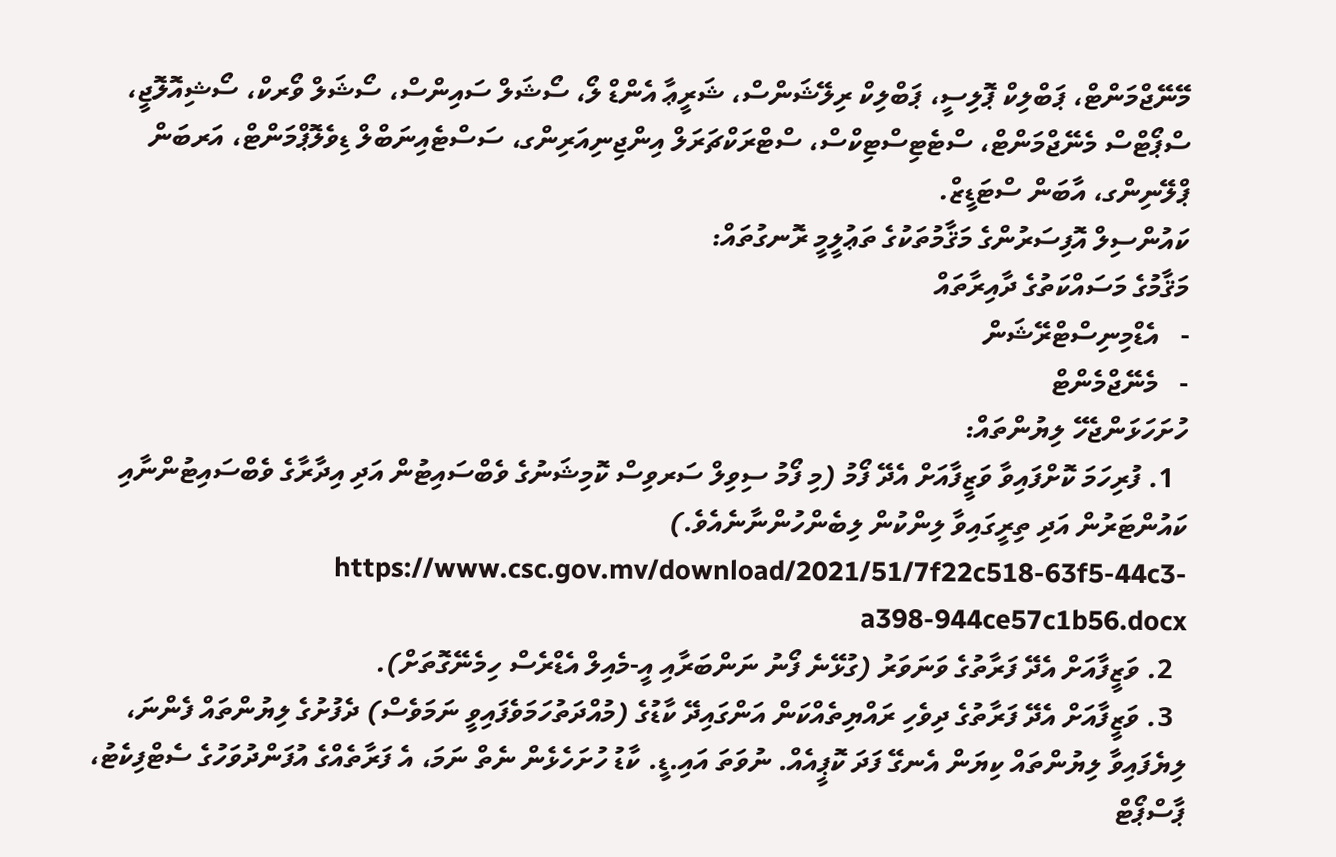މޭނޭޖްމަންޓް، ޕަބްލިކް ޕޮލިސީ، ޕަބްލިކް ރިލޭޝަންސް، ޝަރީޢާ އެންޑް ލޯ، ސޯޝަލް ސައިންސް، ސޯޝަލް ވޯރކް، ސޯޝިއޮލޮޖީ، ސްޕޯޓްސް މެނޭޖްމަންޓް، ސްޓެޓިސްޓިކްސް، ސްޓްރަކްޗަރަލް އިންޖިނިއަރިންގ، ސަސްޓެއިނަބްލް ޑިވެލޮޕްމަންޓް، އަރބަން ޕްލޭނިންގ، އާބަން ސްޓަޑީޒް.
ކައުންސިލް އޮފިސަރުންގެ މަޤާމުތަކުގެ ތަޢުލީމީ ރޮނގުތައް:
މަޤާމުގެ މަސައްކަތުގެ ދާއިރާތައް
-   އެޑްމިނިސްޓްރޭޝަން
-   މެނޭޖްމެންޓް
ހުށަހަޅަންޖެހޭ ލިޔުންތައް:
  1. ފުރިހަމަ ކޮށްފައިވާ ވަޒީފާއަށް އެދޭ ފޯމު (މި ފޯމު ސިވިލް ސަރވިސް ކޮމިޝަނުގެ ވެބްސައިޓުން އަދި އިދާރާގެ ވެބްސައިޓުންނާއި ކައުންޓަރުން އަދި ތިރީގައިވާ ލިންކުން ލިބެންހުންނާނެއެވެ.)   https://www.csc.gov.mv/download/2021/51/7f22c518-63f5-44c3-a398-944ce57c1b56.docx
  2. ވަޒީފާއަށް އެދޭ ފަރާތުގެ ވަނަވަރު (ގުޅޭނެ ފޯނު ނަންބަރާއި އީ-މެއިލް އެޑްރެސް ހިމެނޭގޮތަށް).
  3. ވަޒީފާއަށް އެދޭ ފަރާތުގެ ދިވެހި ރައްޔިތެއްކަން އަންގައިދޭ ކާޑުގެ (މުއްދަތުހަމަވެފައިވީ ނަމަވެސް) ދެފުށުގެ ލިޔުންތައް ފެންނަ، ލިޔެފައިވާ ލިޔުންތައް ކިޔަން އެނގޭ ފަދަ ކޮޕީއެއް. ނުވަތަ އައި.ޑީ. ކާޑު ހުށަހެޅެން ނެތް ނަމަ، އެ ފަރާތެއްގެ އުފަންދުވަހުގެ ސެޓްފިކެޓު، ޕާސްޕޯޓް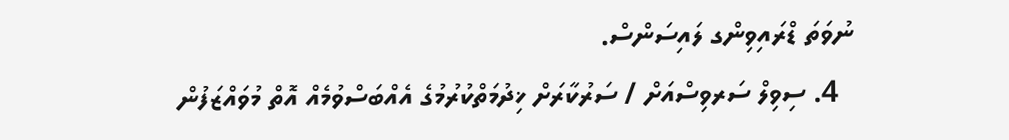ނުވަތަ ޑްރައިވިންގ ލައިސަންސް.
  4. ސިވިލް ސަރވިސްއަށް / ސަރުކާރަށް ޚިދުމަތްކުރުމުގެ އެއްބަސްވުމެއް އޮތް މުވައްޒަފުން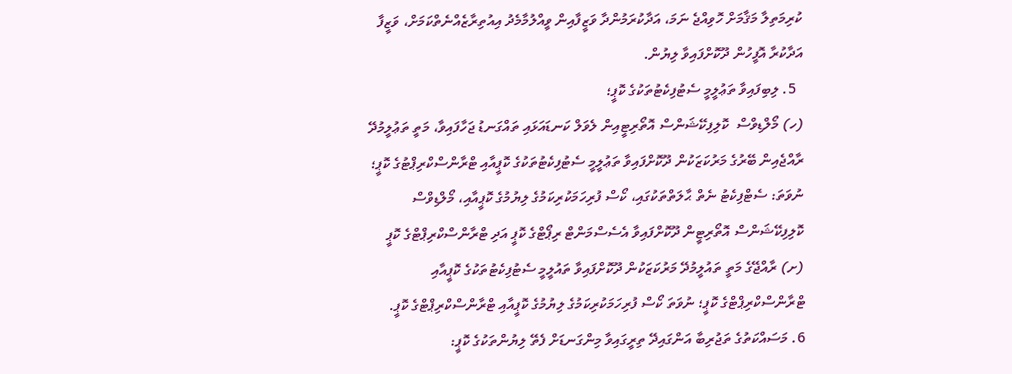ކުރިމަތިލާ މަޤާމަށް ހޮވިއްޖެ ނަމަ، އަދާކުރަމުންދާ ވަޒީފާއިން ވީއްލުމާމެދު އިއުތިރާޒެއްނެތްކަމަށް، ވަޒީފާ އަދާކުރާ އޮފީހުން ދޫކޮށްފައިވާ ލިޔުން.
  5. ލިބިފައިވާ ތަޢުލީމީ ސެޓުފިކެޓުތަކުގެ ކޮޕީ؛
(ހ) މޯލްޑިވްސް  ކޮލިފިކޭޝަންސް އޮތޯރިޓީއިން ލެވަލް ކަނޑައަޅައި ތައްގަނޑު ޖަހާފައިވާ، މަތީ ތަޢުލީމުދޭ ރާއްޖެއިން ބޭރުގެ މަރުކަޒަކުން ދޫކޮށްފައިވާ ތަޢުލީމީ ސެޓުފިކެޓުތަކުގެ ކޮޕީއާއި ޓްރާންސްކްރިޕްޓުގެ ކޮޕީ؛ ނުވަތަ: ސެޓްފިކެޓު ނެތް ޙާލަތްތަކުގައި، ކޯސް ފުރިހަމަކުރިކަމުގެ ލިޔުމުގެ ކޮޕީއާއި، މޯލްޑިވްސް ކޮލިފިކޭޝަންސް އޮތޯރިޓީން ދޫކޮށްފައިވާ އެސެސްމަންޓް ރިޕޯޓްގެ ކޮޕީ އަދި ޓްރާންސްކްރިޕްޓްގެ ކޮޕީ
(ށ) ރާއްޖޭގެ މަތީ ތައުލީމުދޭ މަރުކަޒަކުން ދޫކޮށްފައިވާ ތައުލީމީ ސެޓުފިކެޓުތަކުގެ ކޮޕީއާއި ޓްރާންސްކްރިޕްޓްގެ ކޮޕީ؛ ނުވަތަ ކޯސް ފުރިހަމަކުރިކަމުގެ ލިޔުމުގެ ކޮޕީއާއި ޓްރާންސްކްރިޕްޓްގެ ކޮޕީ.
6. މަސައްކަތުގެ ތަޖުރިބާ އަންގައިދޭ ތިރީގައިވާ މިންގަނޑަށް ފެތޭ ލިޔުންތަކުގެ ކޮޕީ: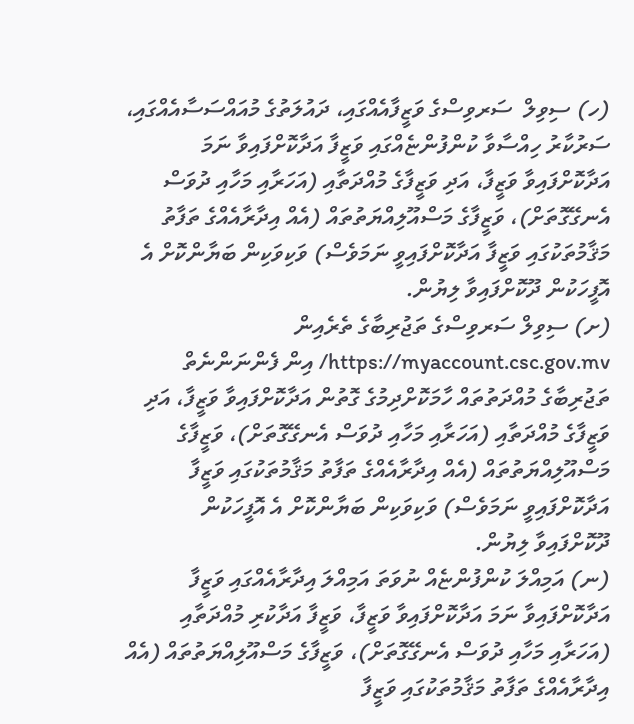(ހ) ސިވިލް  ސަރވިސްގެ ވަޒީފާއެއްގައި، ދައުލަތުގެ މުއައްސަސާއެއްގައި، ސަރުކާރު ހިއްސާވާ ކުންފުންޏެއްގައި ވަޒީފާ އަދާކޮށްފައިވާ ނަމަ އަދާކޮށްފައިވާ ވަޒީފާ، އަދި ވަޒީފާގެ މުއްދަތާއި (އަހަރާއި މަހާއި ދުވަސް އެނގޭގޮތަށް)، ވަޒީފާގެ މަސްއޫލިއްޔަތުތައް (އެއް އިދާރާއެއްގެ ތަފާތު މަޤާމުތަކުގައި ވަޒީފާ އަދާކޮށްފައިވީ ނަމަވެސް) ވަކިވަކިން ބަޔާންކޮށް އެ އޮފީހަކުން ދޫކޮށްފައިވާ ލިޔުން.
(ށ) ސިވިލް ސަރވިސްގެ ތަޖުރިބާގެ ތެރެއިން https://myaccount.csc.gov.mv/ އިން ފެންނަންނެތް ތަޖުރިބާގެ މުއްދަތުތައް ހާމަކޮށްދިމުގެ ގޮތުން އަދާކޮށްފައިވާ ވަޒީފާ، އަދި ވަޒީފާގެ މުއްދަތާއި (އަހަރާއި މަހާއި ދުވަސް އެނގޭގޮތަށް)، ވަޒީފާގެ މަސްއޫލިއްޔަތުތައް (އެއް އިދާރާއެއްގެ ތަފާތު މަޤާމުތަކުގައި ވަޒީފާ އަދާކޮށްފައިވީ ނަމަވެސް) ވަކިވަކިން ބަޔާންކޮށް އެ އޮފީހަކުން ދޫކޮށްފައިވާ ލިޔުން.
(ނ) އަމިއްލަ ކުންފުންޏެއް ނުވަތަ އަމިއްލަ އިދާރާއެއްގައި ވަޒީފާ އަދާކޮށްފައިވާ ނަމަ އަދާކޮށްފައިވާ ވަޒީފާ، ވަޒީފާ އަދާކުރި މުއްދަތާއި (އަހަރާއި މަހާއި ދުވަސް އެނގޭގޮތަށް)، ވަޒީފާގެ މަސްއޫލިއްޔަތުތައް (އެއް އިދާރާއެއްގެ ތަފާތު މަޤާމުތަކުގައި ވަޒީފާ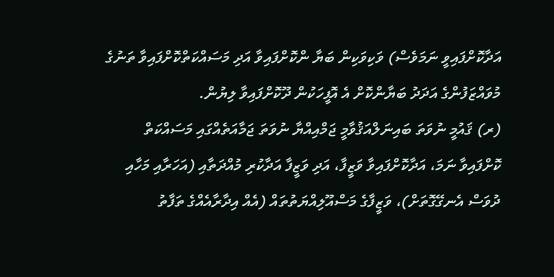އަދާކޮށްފައިވީ ނަމަވެސް) ވަކިވަކިން ބަޔާ ންކޮށްފައިވާ އަދި މަސައްކަތްކޮށްފައިވާ ތަނުގެ މުވައްޒަފުންގެ އަދަދު ބަޔާންކޮށް އެ އޮފީހަކުން ދޫކޮށްފައިވާ ލިޔުން.
(ރ) ޤައުމީ ނުވަތަ ބައިނަލްއަޤުވާމީ ޖަމްއިއްޔާ ނުވަތަ ޖަމާއަތެއްގައި މަސައްކަތް ކޮށްފައިވާ ނަމަ، އަދާކޮށްފައިވާ ވަޒީފާ، އަދި ވަޒީފާ އަދާކުރި މުއްދަތާއި (އަހަރާއި މަހާއި ދުވަސް އެނގޭގޮތަށް)، ވަޒީފާގެ މަސްއޫލިއްޔަތުތައް (އެއް އިދާރާއެއްގެ ތަފާތު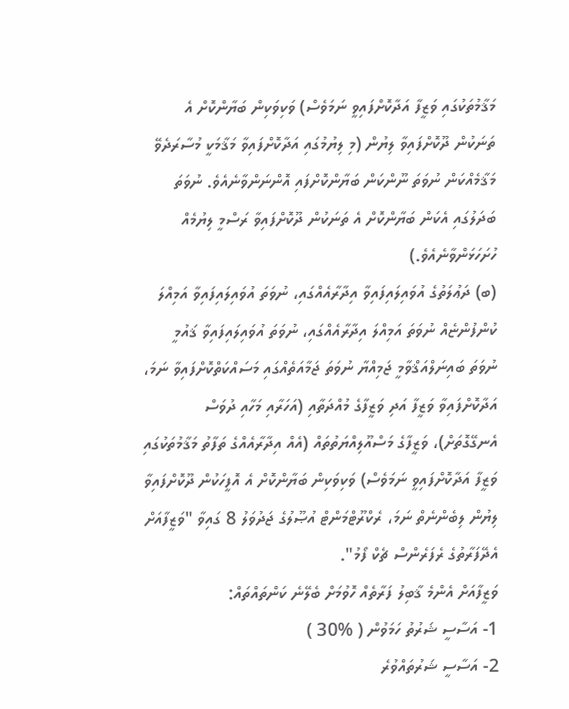މަޤާމުތަކުގައި ވަޒީފާ އަދާކޮށްފައިވީ ނަމަވެސް) ވަކިވަކިން ބަޔާންކޮށް އެ ތަނަކުން ދޫކޮށްފައިވާ ލިޔުން (މި ލިޔުމުގައި އަދާކޮށްފައިވާ މަޤާމަކީ މުސާރަދެވޭ މަޤާމެއްކަން ނުވަތަ ނޫންކަން ބަޔާންކޮށްފައި އޮންނަންވާނެއެވެ. ނުވަތަ ބަދަލުގައި އެކަން ބަޔާންކޮށް އެ ތަނަކުން ދޫކޮށްފައިވާ ރަސްމީ ލިޔުމެއް ހުށަހަޅަންވާނެއެވެ.)
(ބ) ދަޢުލަތުގެ އުވައިލައިފައިވާ އިދާރާއެއްގައި، ނުވަތަ އުވައިލައިފައިވާ އަމިއްލަ ކުންފުންޏެއް ނުވަތަ އަމިއްލަ އިދާރާއެއްގައި، ނުވަތަ އުވައިލައިފައިވާ ޤައުމީ ނުވަތަ ބައިނަލްއަޤްވާމީ ޖަމިއްޔާ ނުވަތަ ޖަމާއަތެއްގައި މަސައްކަތްކޮށްފައިވާ ނަމަ، އަދާކޮށްފައިވާ ވަޒީފާ އަދި ވަޒީފާގެ މުއްދަތާއި (އަހަރާއި މަހާއި ދުވަސް އެނގޭގޮތަށް)، ވަޒީފާގެ މަސްއޫލިއްޔަތުތައް (އެއް އިދާރާއެއްގެ ތަފާތު މަޤާމުތަކުގައި ވަޒީފާ އަދާކޮށްފައިވީ ނަމަވެސް) ވަކިވަކިން ބަޔާންކޮށް އެ އޮފީހަކުން ދޫކޮށްފައިވާ ލިޔުން ލިބެންނެތް ނަމަ، ރެކްރޫޓްމަންޓް އުޞޫލުގެ ޖަދުވަލު 8 ގައިވާ "ވަޒީފާއަށް އެދޭފަރާތުގެ ރެފަރެންސް ޗެކް ފޯމު".
ވަޒީފާއަށް އެންމެ ޤާބިލު ފަރާތެއް ހޮވުމަށް ބެލޭނެ ކަންތައްތައް:
1- އަސާސީ ޝަރުތު ހަމަވުން ( %30 )
2- އަސާސީ ޝަރުތައްވުރެ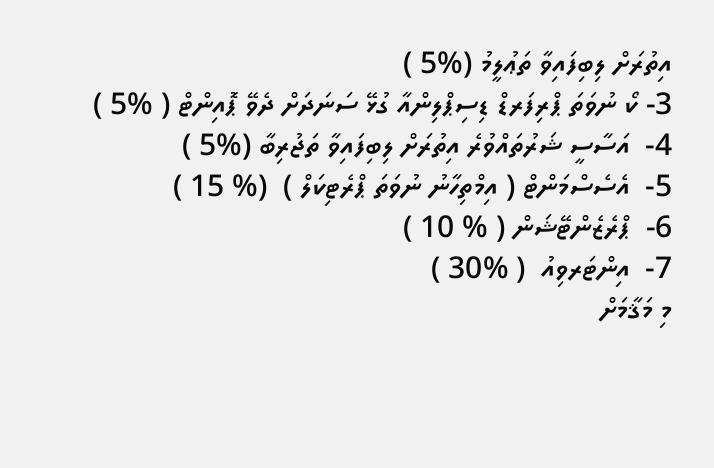އިތުރަށް ލިބިފައިވާ ތަޢުލީމު (%5 )
3- ކޯ ނުވަތަ ޕްރިފަރޑް ޑިސިޕްލިންއާ ގުޅޭ ސަނަދަށް ދެވޭ ޕޮއިންޓް ( %5 )
4-  އަސާސީ ޝަރުތައްވުރެ އިތުރަށް ލިބިފައިވާ ތަޖުރިބާ (%5 )
5-  އެސެސްމަންޓް ( އިމްތިހާނު ނުވަތަ ޕްރެޓިކަލް )  (% 15 )
6-  ޕްރެޒެންޓޭޝަން ( % 10 )
7-  އިންޓަރވިއު  ( %30 )
މި މަޤާމަށް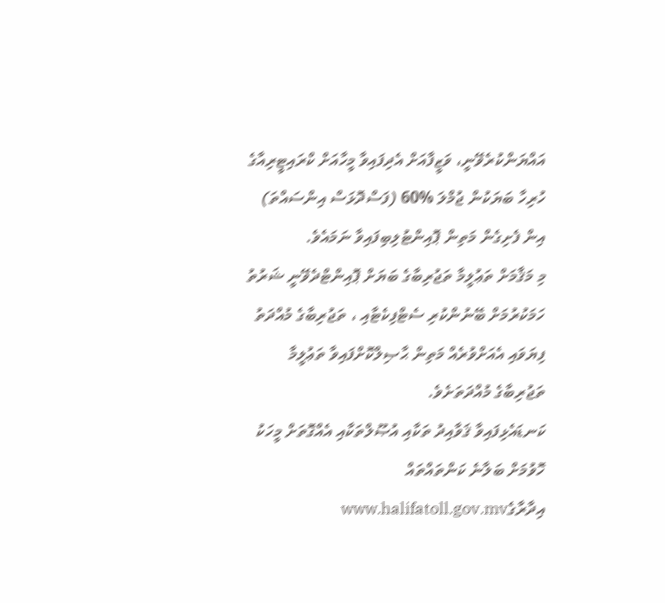އައްޔަންކުރެވޭނީ، ވަޒީފާއަށް އެދިފައިވާ މީހާއަށް ކްރައިޓީރިއާގެ ހުރިހާ ބަޔަކުން ޖުމްލަ %60 (ފަސްދޮޅަސް އިންސައްތަ) އިން ފެށިގެން މަތިން ޕޮއިންޓުލިބިފައިވާ ނަމައެވެ.
މި މަޤާމަށް ތަޢުލީމާ ތަޖުރިބާގެ ބަޔަށް ޕޮއިންޓްދެވޭނީ ޝަރުތު ހަމަކުރުމަށް ބޭނުންކުރި ސެޓްފިކެޓާއި ، ތަޖުރިބާގެ މުއްދަތު ފިޔަވައި އެއަށްވުރެއް މަތިން ޙާޞިލްކޮށްފައިވާ ތަޢުލީމާ ތަޖުރިބާގެ މުއްދަތަށެވެ.
ކަނޑައެޅިފައިވާ ޤަވާއިދު ތަކާއި އުޞޫލްތަކާއި އެއްގޮތަށް މީހަކު ހޮވުމަށް ބަލާނެ ކަންތައްތައް އިދާރާގެwww.halifatoll.gov.mv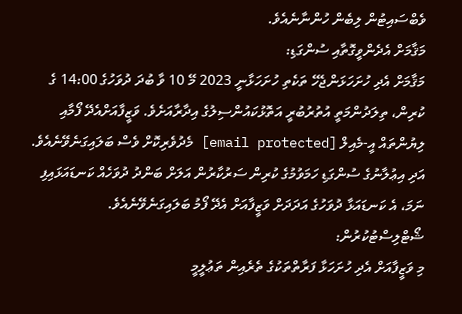ވެބްސައިޓުން ލިބެން ހުންނާނެއެވެ.
މަޤާމަށް އެދެންވީގޮތާއި ސުންގަޑި:
މަޤާމަށް އެދި ހުށަހަޅަންޖެހޭ ތަކެތި ހުށަހަޅާނީ 2023 މޭ 10 ވާ ބުދަ ދުވަހުގެ 14:00 ގެ ކުރިން، ތިލަދުންމަތީ އުތުރުބުރީ އަތޮޅުކައުންސިލުގެ އިދާރާއަށެވެ. ވަޒީފާއަށްއެދޭ ފޯމާއި ލިޔުންތައް އީ-މެއިލް [email protected] މެދުވެރިކޮށް ވެސް ބަލައިގަނެވޭނެއެވެ.
އަދި އިޢުލާނުގެ ސުންގަޑި ހަމަވުމުގެ ކުރިން ސަރުކާރުން އަލަށް ބަންދު ދުވަހެއް ކަނޑައަޅައިފި ނަމަ، އެ ކަނޑައަޅާ ދުވަހުގެ އަދަދަށް ވަޒީފާއަށް އެދޭ ފޯމު ބަލައިގަނެވޭނެއެވެ.
ޝޯޓްލިސްޓުކުރުން:
މި ވަޒީފާއަށް އެދި ހުށަހަޅާ ފަރާތްތަކުގެ ތެރެއިން ތަޢުލީމީ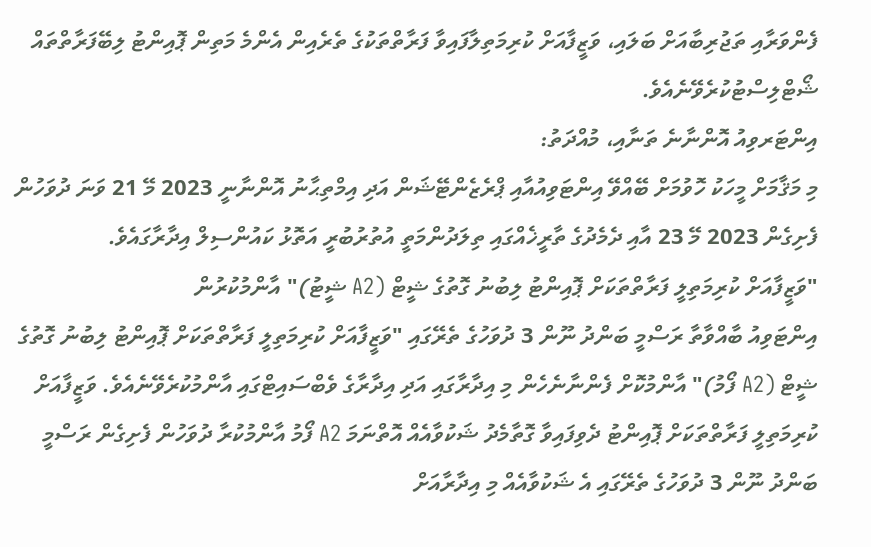ފެންވަރާއި ތަޖުރިބާއަށް ބަލައި، ވަޒީފާއަށް ކުރިމަތިލާފައިވާ ފަރާތްތަކުގެ ތެރެއިން އެންމެ މަތިން ޕޮއިންޓު ލިބޭފަރާތްތައް ޝޯޓްލިސްޓުކުރެވޭނެއެވެ.
އިންޓަރވިއު އޮންނާނެ ތަނާއި، މުއްދަތު:
މި މަޤާމަށް މީހަކު ހޮވުމަށް ބޭއްވޭ އިންޓަވިއުއާއި ޕްރެޒެންޓޭޝަން އަދި އިމްތިޙާނު އޮންނާނީ 2023 މޭ 21 ވަނަ ދުވަހުން ފެށިގެން 2023 މޭ 23 އާއި ދެމެދުގެ ތާރީޚެއްގައި ތިލަދުންމަތީ އުތުރުބުރީ އަތޮޅު ކައުންސިލް އިދާރާގައެވެ.
"ވަޒީފާއަށް ކުރިމަތިލީ ފަރާތްތަކަށް ޕޮއިންޓު ލިބުނު ގޮތުގެ ޝީޓް (A2 ޝީޓު)" އާންމުކުރުން
އިންޓަވިއު ބާއްވާތާ ރަސްމީ ބަންދު ނޫން 3 ދުވަހުގެ ތެރޭގައި "ވަޒީފާއަށް ކުރިމަތިލީ ފަރާތްތަކަށް ޕޮއިންޓު ލިބުނު ގޮތުގެ ޝީޓް (A2 ފޯމު)" އާންމުކޮށް ފެންނާނެހެން މި އިދާރާގައި އަދި އިދާރާގެ ވެބްސައިޓްގައި އާންމުކުރެވޭނެއެވެ. ވަޒީފާއަށް ކުރިމަތިލީ ފަރާތްތަކަށް ޕޮއިންޓު ދެވިފައިވާ ގޮތާމެދު ޝަކުވާއެއް އޮތްނަމަ A2 ފޯމު އާންމުކުރާ ދުވަހުން ފެށިގެން ރަސްމީ ބަންދު ނޫން 3 ދުވަހުގެ ތެރޭގައި އެ ޝަކުވާއެއް މި އިދާރާއަށް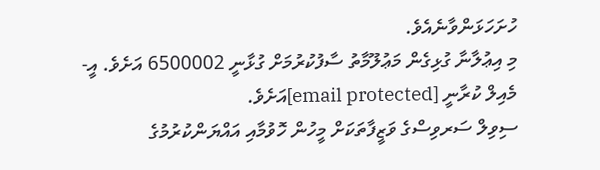ހުށަހަޅަންވާނެއެވެ.
މި އިޢުލާނާ ގުޅިގެން މަޢުލޫމާތު ސާފުކުރުމަށް ގުޅާނީ 6500002 އަށެވެ. އީ-މެއިލް ކުރާނީ [email protected]އަށެވެ.
ސިވިލް ސަރވިސްގެ ވަޒީފާތަކަށް މީހުން ހޮވުމާއި އައްޔަންކުރުމުގެ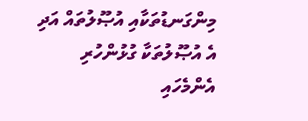މިންގަނޑުތަކާއި އުޞޫލުތައް އަދި އެ އުޞޫލުތަކާ ގުޅުންހުރި އެންމެހައި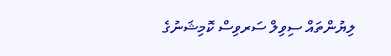ލިޔުންތައް ސިވިލް ސަރވިސް ކޮމިޝަނުގެ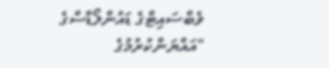ވެބްސައިޓްގެ ޑައުންލޯޑްސްގެ "އައްޔަންކުރުމުގެ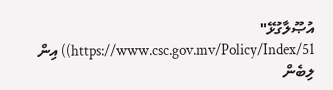އުޞޫލާގުޅޭ" https://www.csc.gov.mv/Policy/Index/51)) އިން ލިބެން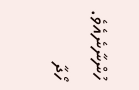ހުންނާނެއެވެ.
ހޯދާ